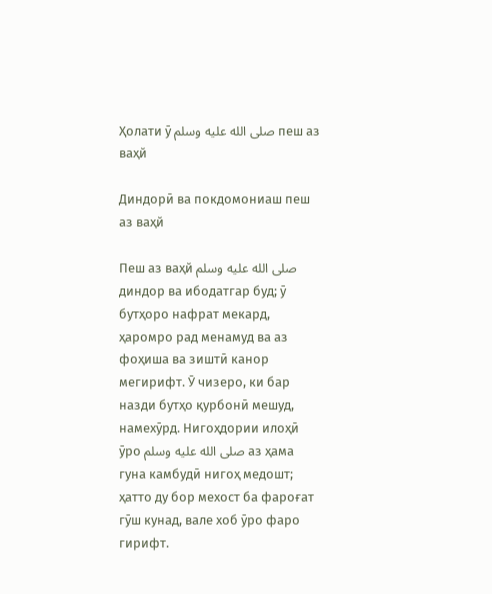Ҳолати ӯ صلى الله عليه وسلم пеш аз ваҳй

Диндорӣ ва покдомониаш пеш аз ваҳй

Пеш аз ваҳй صلى الله عليه وسلم диндор ва ибодатгар буд; ӯ бутҳоро нафрат мекард, ҳаромро рад менамуд ва аз фоҳиша ва зиштӣ канор мегирифт. Ӯ чизеро, ки бар назди бутҳо қурбонӣ мешуд, намехӯрд. Нигоҳдории илоҳӣ ӯро صلى الله عليه وسلم аз ҳама гуна камбудӣ нигоҳ медошт; ҳатто ду бор мехост ба фароғат гӯш кунад, вале хоб ӯро фаро гирифт.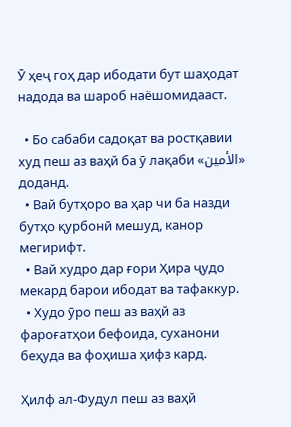Ӯ ҳеҷ гоҳ дар ибодати бут шаҳодат надода ва шароб наёшомидааст.

  • Бо сабаби садоқат ва ростқавии худ пеш аз ваҳй ба ӯ лақаби «الأمين» доданд.
  • Вай бутҳоро ва ҳар чи ба назди бутҳо қурбонӣ мешуд, канор мегирифт.
  • Вай худро дар ғори Ҳира ҷудо мекард барои ибодат ва тафаккур.
  • Худо ӯро пеш аз ваҳй аз фароғатҳои бефоида, суханони беҳуда ва фоҳиша ҳифз кард.

Ҳилф ал-Фудул пеш аз ваҳй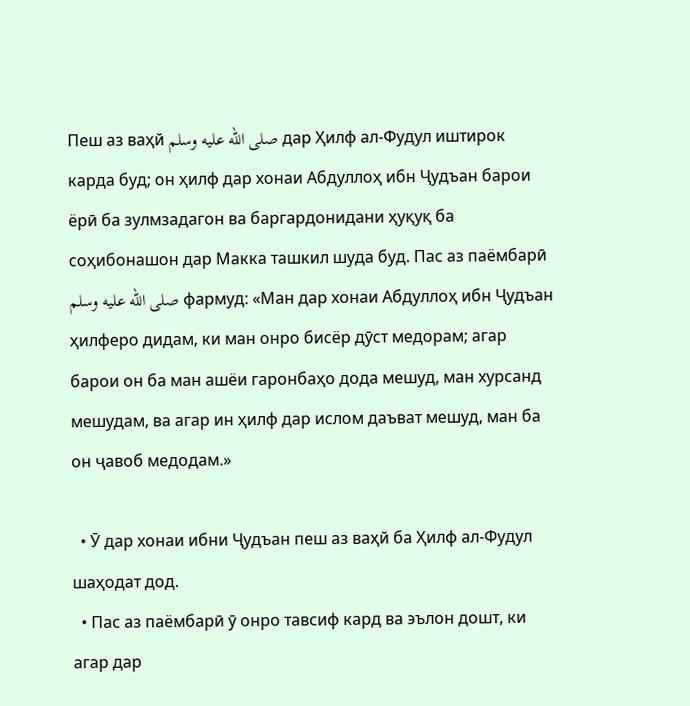Пеш аз ваҳй صلى الله عليه وسلم дар Ҳилф ал-Фудул иштирок карда буд; он ҳилф дар хонаи Абдуллоҳ ибн Ҷудъан барои ёрӣ ба зулмзадагон ва баргардонидани ҳуқуқ ба соҳибонашон дар Макка ташкил шуда буд. Пас аз паёмбарӣ صلى الله عليه وسلم фармуд: «Ман дар хонаи Абдуллоҳ ибн Ҷудъан ҳилферо дидам, ки ман онро бисёр дӯст медорам; агар барои он ба ман ашёи гаронбаҳо дода мешуд, ман хурсанд мешудам, ва агар ин ҳилф дар ислом даъват мешуд, ман ба он ҷавоб медодам.»

  • Ӯ дар хонаи ибни Ҷудъан пеш аз ваҳй ба Ҳилф ал-Фудул шаҳодат дод.
  • Пас аз паёмбарӣ ӯ онро тавсиф кард ва эълон дошт, ки агар дар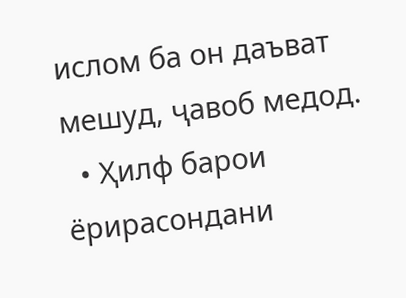ислом ба он даъват мешуд, ҷавоб медод.
  • Ҳилф барои ёрирасондани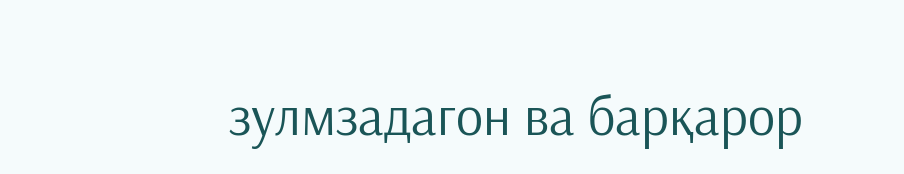зулмзадагон ва барқарор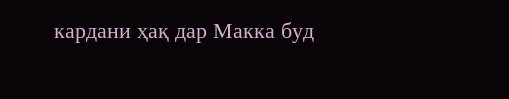кардани ҳақ дар Макка буд